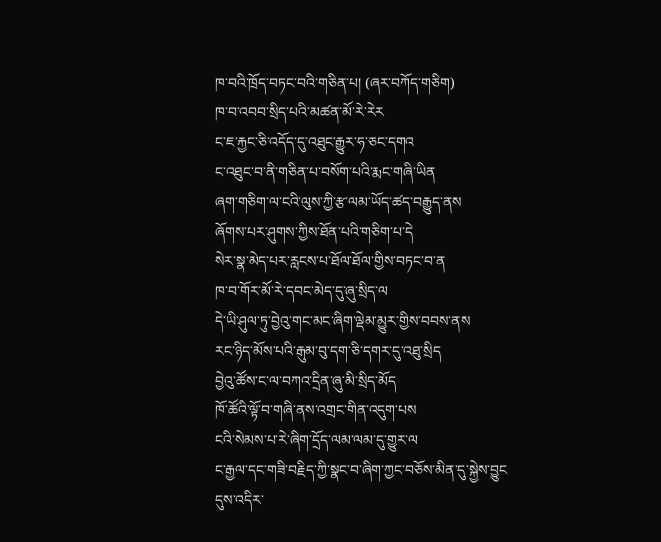ཁ་བའི་ཁྲོད་བཏང་བའི་གཅིན་པ། (ཞར་བཀོད་གཅིག)
ཁ་བ་འབབ་སྲིད་པའི་མཚན་མོ་རེ་རེར
ང་ཇ་རྐྱང་ཅི་འདོད་དུ་འཐུང་རྒྱུར་ཧ་ཅང་དགའ
ང་འཐུང་བ་ནི་གཅིན་པ་བསོག་པའི་རྨང་གཞི་ཡིན
ཞག་གཅིག་ལ་ངའི་ལུས་ཀྱི་རྩ་ལམ་ཡོད་ཚད་བརྒྱུད་ནས
ཞོགས་པར་ཤུགས་ཀྱིས་ཐོན་པའི་གཅིག་པ་དེ
སེར་སྣ་མེད་པར་རླངས་པ་ཐོལ་ཐོལ་གྱིས་བཏང་བ་ན
ཁ་བ་གོར་མོ་རེ་དབང་མེད་དུ་ཞུ་སྲིད་ལ
དེ་ཡི་ཤུལ་ཏུ་བྱེའུ་གང་མང་ཞིག་ལྡེམ་མྱུར་གྱིས་བབས་ནས
རང་ཉིད་མོས་པའི་རྒུམ་བུ་དག་ཅི་དགར་དུ་འཐུ་སྲིད
བྱེའུ་ཚོས་ང་ལ་བཀའ་དྲིན་ཞུ་མི་སྲིད་མོད
ཁོ་ཚོའི་ལྟོ་བ་གཞི་ནས་འགྲང་གིན་འདུག་པས
ངའི་སེམས་པ་རེ་ཞིག་དྲོད་ལམ་ལམ་དུ་གྱུར་ལ
ང་རྒྱལ་དང་གཟི་བརྗིད་ཀྱི་སྣང་བ་ཞིག་ཀྱང་བཅོས་མིན་དུ་སྐྱེས་བྱུང
དུས་འདིར་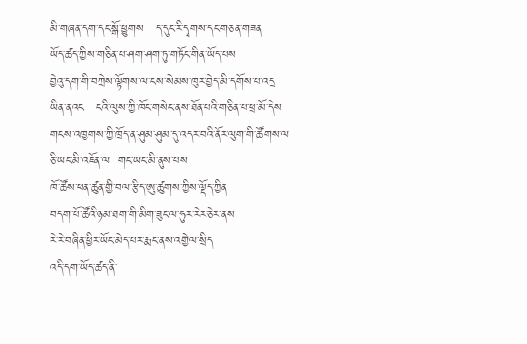མི་གཞན་དག་དང་སྒོ་ཕྱུགས   ད་དུང་རི་དྭགས་དང་གཅན་གཟན
ཡོད་ཚད་ཀྱིས་གཅིན་པ་ཤག་ཤག་ཏུ་གཏོང་གིན་ཡོད་པས
བྱེའུ་དག་གི་བཀྲེས་ལྟོགས་ལ་ངས་སེམས་ཁུར་བྱེད་མི་དགོས་པ་འདྲ
ཡིན་ནའང   ངའི་ལུས་ཀྱི་ཁོང་གསེང་ནས་ཐོན་པའི་གཅིན་པ་ཕྲ་མོ་དེས
གངས་འཁྱགས་ཀྱི་ཁྲོད་ན་ཤུམ་ཤུམ་དུ་འདར་བའི་ནོར་ལུག་གི་ཚོགས་ལ
ཅི་ཡང་མི་འཇོན་ལ  གང་ཡང་མི་ནུས་པས
ཁོ་ཚོས་ཕན་ཚུན་གྱི་བལ་རྩིད་ཨུ་ཚུགས་ཀྱིས་ལྡོད་ཀྱིན
བདག་པོ་ཚོའི་ཉམ་ཐག་གི་མིག་ཟུང་ལ་ཧུར་རེར་ཅེར་ནས
རེ་རེ་བཞིན་ཕྱིར་ཡོང་མེད་པར་རྨང་ནས་འགྱེལ་སྲིད
འདི་དག་ཡོད་ཚད་ནི་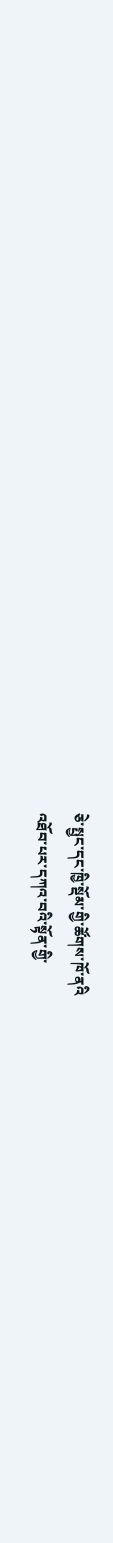ཅེ་སྤྱང་དང་ཁྱི་སྡོམ་གྱི་ཚོགས་ཁོ་ནའི
འཐོབ་པར་དཀའ་བའི་སྟོན་གྱི་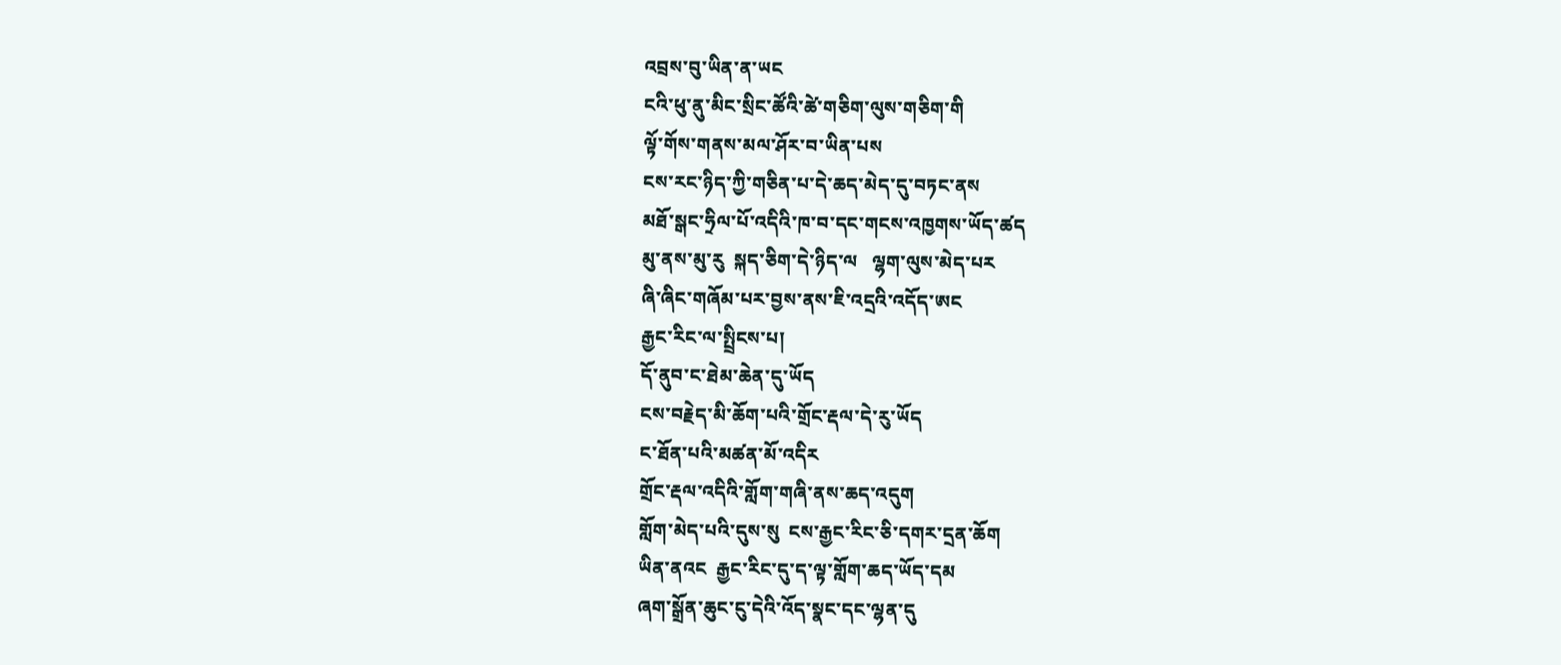འབྲས་བུ་ཡིན་ན་ཡང
ངའི་ཕུ་ནུ་མིང་སྲིང་ཚོའི་ཚེ་གཅིག་ལུས་གཅིག་གི
ལྟོ་གོས་གནས་མལ་ཤོར་བ་ཡིན་པས
ངས་རང་ཉིད་ཀྱི་གཅིན་པ་དེ་ཆད་མེད་དུ་བཏང་ནས
མཐོ་སྒང་ཧྲིལ་པོ་འདིའི་ཁ་བ་དང་གངས་འཁྱགས་ཡོད་ཚད
མུ་ནས་མུ་རུ  སྐད་ཅིག་དེ་ཉིད་ལ   ལྷག་ལུས་མེད་པར
ཞི་ཞིང་གཞོམ་པར་བྱས་ནས་ཇི་འདྲའི་འདོད་ཨང
རྒྱང་རིང་ལ་སྤྲིངས་པ།
དོ་ནུབ་ང་ཐེམ་ཆེན་དུ་ཡོད
ངས་བརྗེད་མི་ཆོག་པའི་གྲོང་རྡལ་དེ་རུ་ཡོད
ང་ཐོན་པའི་མཚན་མོ་འདིར
གྲོང་རྡལ་འདིའི་གློག་གཞི་ནས་ཆད་འདུག
གློག་མེད་པའི་དུས་སུ  ངས་རྒྱང་རིང་ཅི་དགར་དྲན་ཆོག
ཡིན་ནའང  རྒྱང་རིང་དུ་ད་ལྟ་གློག་ཆད་ཡོད་དམ
ཞག་སྒྲོན་ཆུང་ངུ་དེའི་འོད་སྣང་དང་ལྷན་དུ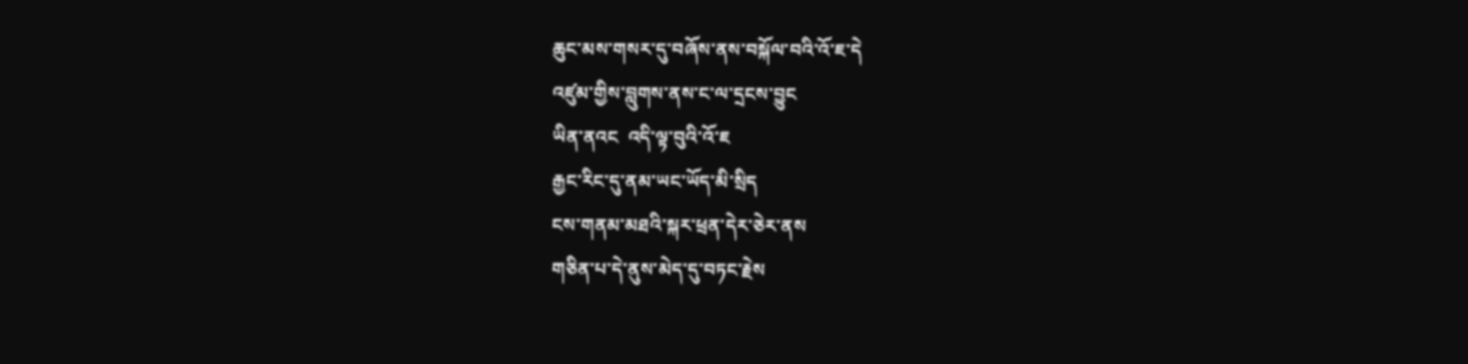ཆུང་མས་གསར་དུ་བཞོས་ནས་བསྐོལ་བའི་འོ་ཇ་དེ
འཛུམ་གྱིས་བླུགས་ནས་ང་ལ་དྲངས་བྱུང
ཡིན་ནའང  འདི་ལྟ་བུའི་འོ་ཇ
རྒྱང་རིང་དུ་ནམ་ཡང་ཡོད་མི་སྲིད
ངས་གནམ་མཐའི་སྐར་ཕྲན་དེར་ཅེར་ནས
གཅིན་པ་དེ་ནུས་མེད་དུ་བཏང་རྗེས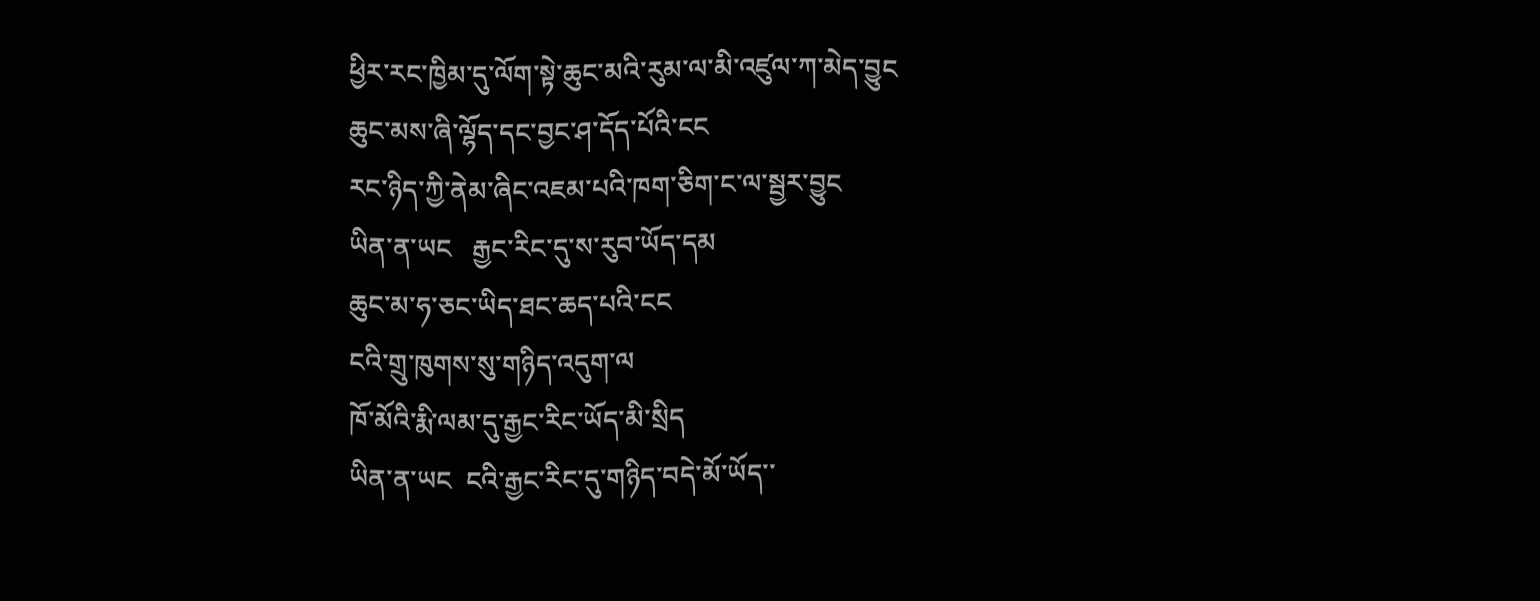ཕྱིར་རང་ཁྱིམ་དུ་ལོག་སྟེ་ཆུང་མའི་རུམ་ལ་མི་འཛུལ་ཀ་མེད་བྱུང
ཆུང་མས་ཞི་ལྷོད་དང་བྱང་ཤ་དོད་པོའི་ངང
རང་ཉིད་ཀྱི་ནེམ་ཞིང་འཇམ་པའི་ཁག་ཅིག་ང་ལ་སྦྱར་བྱུང
ཡིན་ན་ཡང   རྒྱང་རིང་དུ་ས་རུབ་ཡོད་དམ
ཆུང་མ་ཧ་ཅང་ཡིད་ཐང་ཆད་པའི་ངང
ངའི་གྲུ་ཁུགས་སུ་གཉིད་འདུག་ལ
ཁོ་མོའི་རྨི་ལམ་དུ་རྒྱང་རིང་ཡོད་མི་སྲིད
ཡིན་ན་ཡང  ངའི་རྒྱང་རིང་དུ་གཉིད་བདེ་མོ་ཡོད་་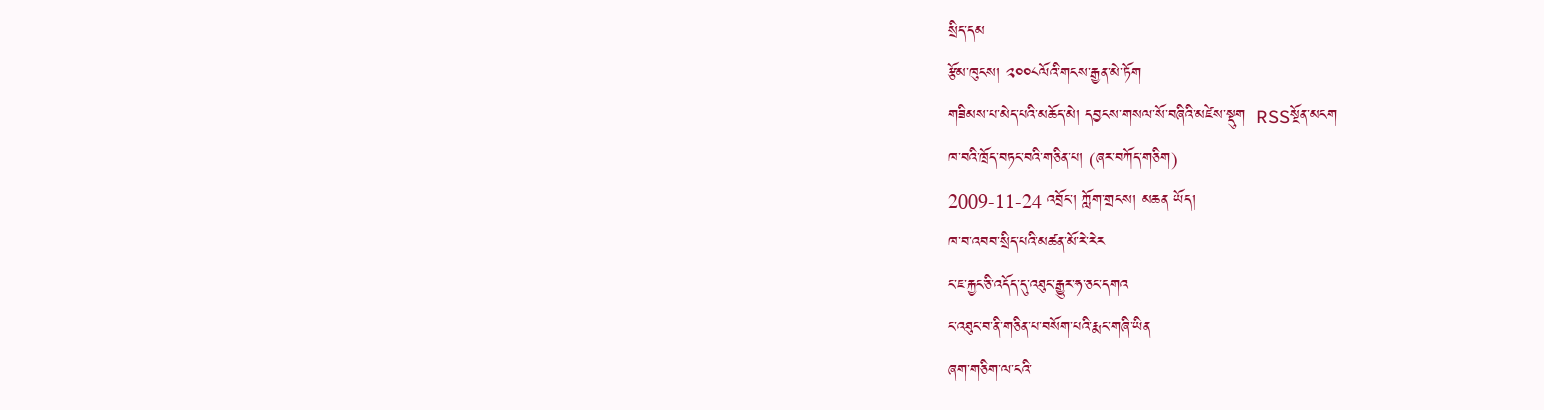སྲིད་དམ
རྩོམ་ཁུངས། ༢༠༠༨ལོའི་གངས་རྒྱན་མེ་ཏོག
གཟིམས་པ་མེད་པའི་མཆོད་མེ། དབྱངས་གསལ་སོ་བཞིའི་མཛེས་སྡུག  RSSསྔོན་མངག
ཁ་བའི་ཁྲོད་བཏང་བའི་གཅིན་པ། (ཞར་བཀོད་གཅིག)
2009-11-24 འབྲོང་། ཀློག་གྲངས། མཆན ཡོད།
ཁ་བ་འབབ་སྲིད་པའི་མཚན་མོ་རེ་རེར
ང་ཇ་རྐྱང་ཅི་འདོད་དུ་འཐུང་རྒྱུར་ཧ་ཅང་དགའ
ང་འཐུང་བ་ནི་གཅིན་པ་བསོག་པའི་རྨང་གཞི་ཡིན
ཞག་གཅིག་ལ་ངའི་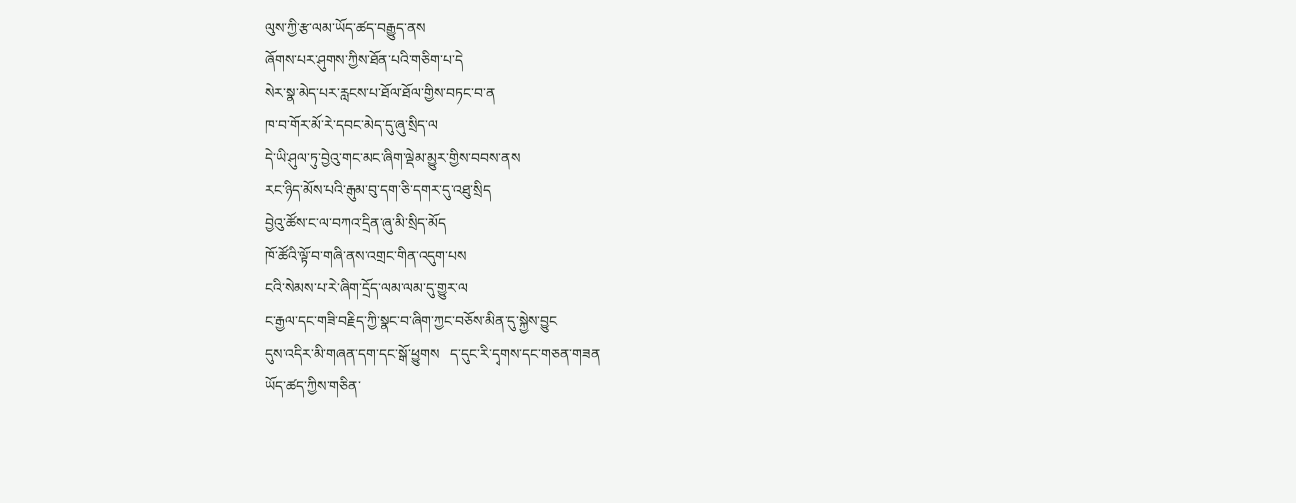ལུས་ཀྱི་རྩ་ལམ་ཡོད་ཚད་བརྒྱུད་ནས
ཞོགས་པར་ཤུགས་ཀྱིས་ཐོན་པའི་གཅིག་པ་དེ
སེར་སྣ་མེད་པར་རླངས་པ་ཐོལ་ཐོལ་གྱིས་བཏང་བ་ན
ཁ་བ་གོར་མོ་རེ་དབང་མེད་དུ་ཞུ་སྲིད་ལ
དེ་ཡི་ཤུལ་ཏུ་བྱེའུ་གང་མང་ཞིག་ལྡེམ་མྱུར་གྱིས་བབས་ནས
རང་ཉིད་མོས་པའི་རྒུམ་བུ་དག་ཅི་དགར་དུ་འཐུ་སྲིད
བྱེའུ་ཚོས་ང་ལ་བཀའ་དྲིན་ཞུ་མི་སྲིད་མོད
ཁོ་ཚོའི་ལྟོ་བ་གཞི་ནས་འགྲང་གིན་འདུག་པས
ངའི་སེམས་པ་རེ་ཞིག་དྲོད་ལམ་ལམ་དུ་གྱུར་ལ
ང་རྒྱལ་དང་གཟི་བརྗིད་ཀྱི་སྣང་བ་ཞིག་ཀྱང་བཅོས་མིན་དུ་སྐྱེས་བྱུང
དུས་འདིར་མི་གཞན་དག་དང་སྒོ་ཕྱུགས   ད་དུང་རི་དྭགས་དང་གཅན་གཟན
ཡོད་ཚད་ཀྱིས་གཅིན་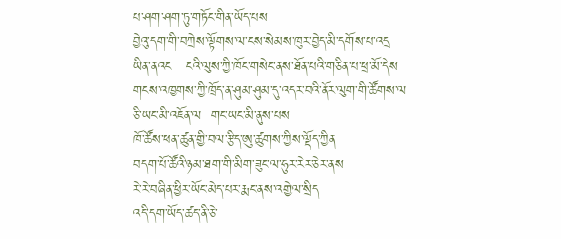པ་ཤག་ཤག་ཏུ་གཏོང་གིན་ཡོད་པས
བྱེའུ་དག་གི་བཀྲེས་ལྟོགས་ལ་ངས་སེམས་ཁུར་བྱེད་མི་དགོས་པ་འདྲ
ཡིན་ནའང   ངའི་ལུས་ཀྱི་ཁོང་གསེང་ནས་ཐོན་པའི་གཅིན་པ་ཕྲ་མོ་དེས
གངས་འཁྱགས་ཀྱི་ཁྲོད་ན་ཤུམ་ཤུམ་དུ་འདར་བའི་ནོར་ལུག་གི་ཚོགས་ལ
ཅི་ཡང་མི་འཇོན་ལ  གང་ཡང་མི་ནུས་པས
ཁོ་ཚོས་ཕན་ཚུན་གྱི་བལ་རྩིད་ཨུ་ཚུགས་ཀྱིས་ལྡོད་ཀྱིན
བདག་པོ་ཚོའི་ཉམ་ཐག་གི་མིག་ཟུང་ལ་ཧུར་རེར་ཅེར་ནས
རེ་རེ་བཞིན་ཕྱིར་ཡོང་མེད་པར་རྨང་ནས་འགྱེལ་སྲིད
འདི་དག་ཡོད་ཚད་ནི་ཅེ་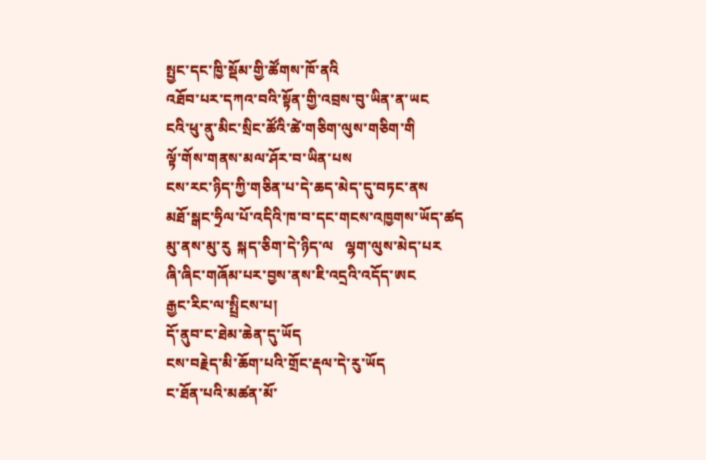སྤྱང་དང་ཁྱི་སྡོམ་གྱི་ཚོགས་ཁོ་ནའི
འཐོབ་པར་དཀའ་བའི་སྟོན་གྱི་འབྲས་བུ་ཡིན་ན་ཡང
ངའི་ཕུ་ནུ་མིང་སྲིང་ཚོའི་ཚེ་གཅིག་ལུས་གཅིག་གི
ལྟོ་གོས་གནས་མལ་ཤོར་བ་ཡིན་པས
ངས་རང་ཉིད་ཀྱི་གཅིན་པ་དེ་ཆད་མེད་དུ་བཏང་ནས
མཐོ་སྒང་ཧྲིལ་པོ་འདིའི་ཁ་བ་དང་གངས་འཁྱགས་ཡོད་ཚད
མུ་ནས་མུ་རུ  སྐད་ཅིག་དེ་ཉིད་ལ   ལྷག་ལུས་མེད་པར
ཞི་ཞིང་གཞོམ་པར་བྱས་ནས་ཇི་འདྲའི་འདོད་ཨང
རྒྱང་རིང་ལ་སྤྲིངས་པ།
དོ་ནུབ་ང་ཐེམ་ཆེན་དུ་ཡོད
ངས་བརྗེད་མི་ཆོག་པའི་གྲོང་རྡལ་དེ་རུ་ཡོད
ང་ཐོན་པའི་མཚན་མོ་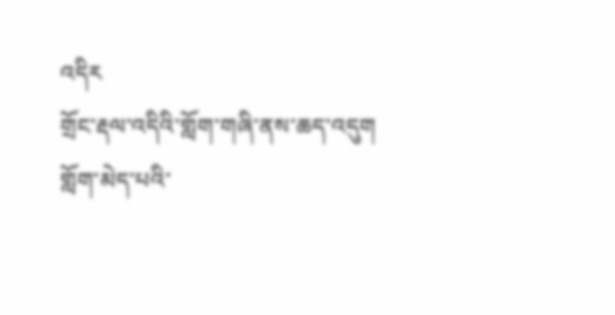འདིར
གྲོང་རྡལ་འདིའི་གློག་གཞི་ནས་ཆད་འདུག
གློག་མེད་པའི་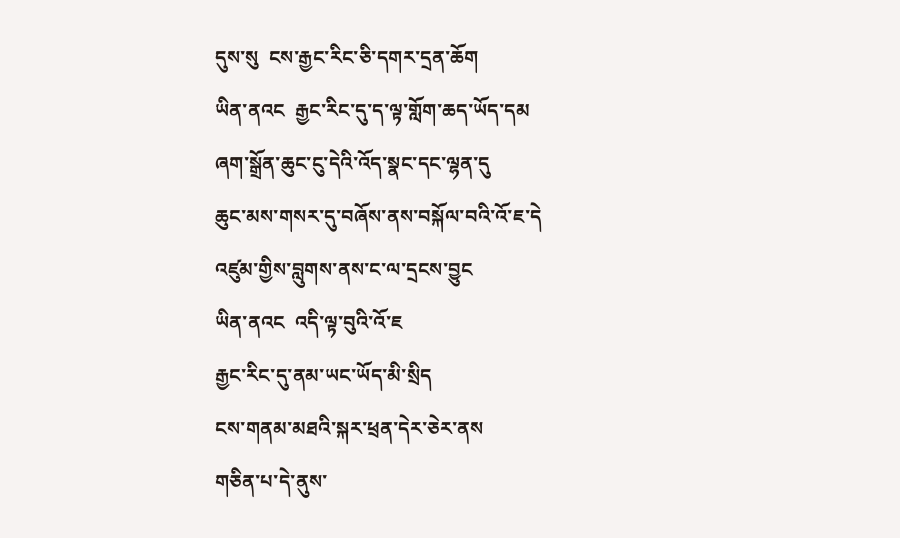དུས་སུ  ངས་རྒྱང་རིང་ཅི་དགར་དྲན་ཆོག
ཡིན་ནའང  རྒྱང་རིང་དུ་ད་ལྟ་གློག་ཆད་ཡོད་དམ
ཞག་སྒྲོན་ཆུང་ངུ་དེའི་འོད་སྣང་དང་ལྷན་དུ
ཆུང་མས་གསར་དུ་བཞོས་ནས་བསྐོལ་བའི་འོ་ཇ་དེ
འཛུམ་གྱིས་བླུགས་ནས་ང་ལ་དྲངས་བྱུང
ཡིན་ནའང  འདི་ལྟ་བུའི་འོ་ཇ
རྒྱང་རིང་དུ་ནམ་ཡང་ཡོད་མི་སྲིད
ངས་གནམ་མཐའི་སྐར་ཕྲན་དེར་ཅེར་ནས
གཅིན་པ་དེ་ནུས་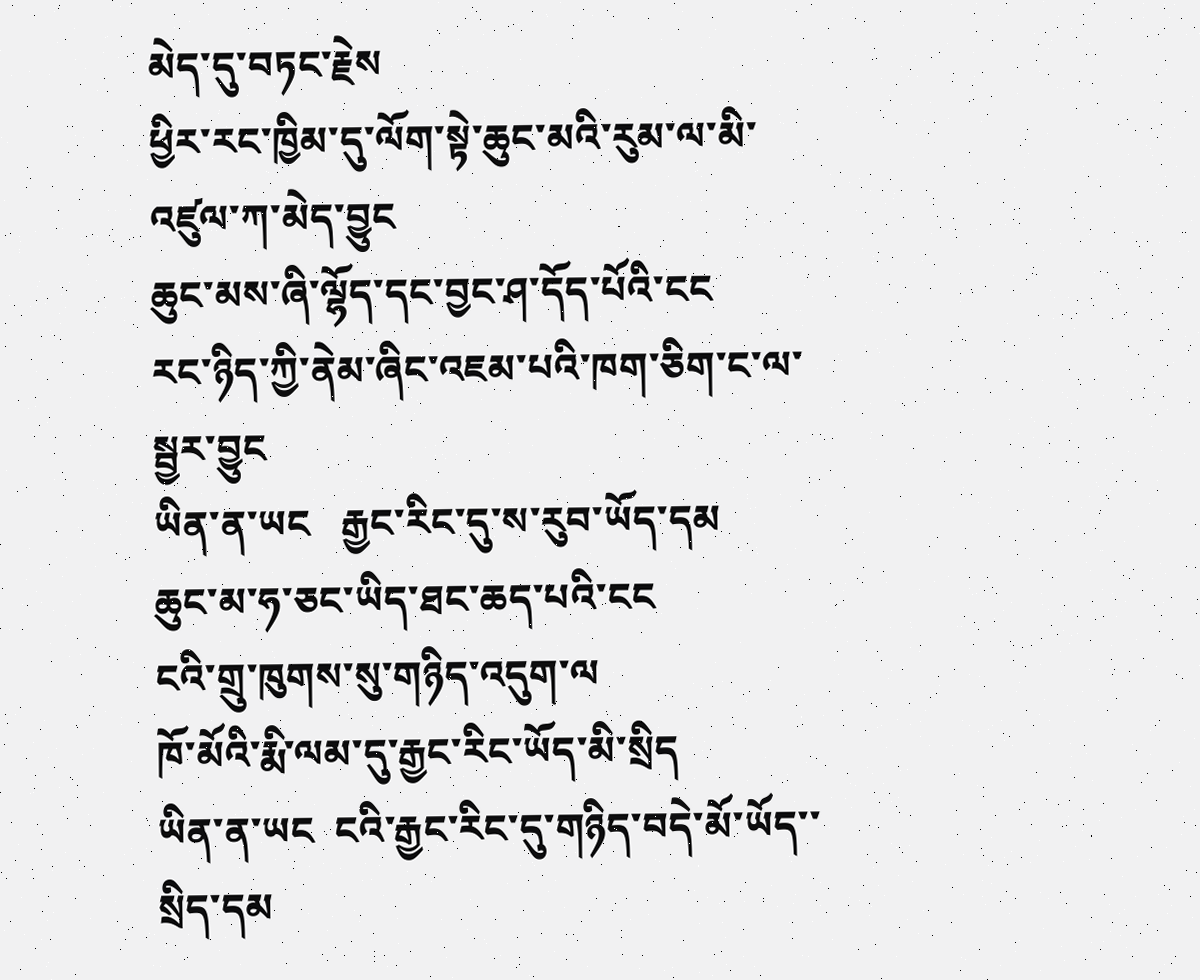མེད་དུ་བཏང་རྗེས
ཕྱིར་རང་ཁྱིམ་དུ་ལོག་སྟེ་ཆུང་མའི་རུམ་ལ་མི་འཛུལ་ཀ་མེད་བྱུང
ཆུང་མས་ཞི་ལྷོད་དང་བྱང་ཤ་དོད་པོའི་ངང
རང་ཉིད་ཀྱི་ནེམ་ཞིང་འཇམ་པའི་ཁག་ཅིག་ང་ལ་སྦྱར་བྱུང
ཡིན་ན་ཡང   རྒྱང་རིང་དུ་ས་རུབ་ཡོད་དམ
ཆུང་མ་ཧ་ཅང་ཡིད་ཐང་ཆད་པའི་ངང
ངའི་གྲུ་ཁུགས་སུ་གཉིད་འདུག་ལ
ཁོ་མོའི་རྨི་ལམ་དུ་རྒྱང་རིང་ཡོད་མི་སྲིད
ཡིན་ན་ཡང  ངའི་རྒྱང་རིང་དུ་གཉིད་བདེ་མོ་ཡོད་་སྲིད་དམ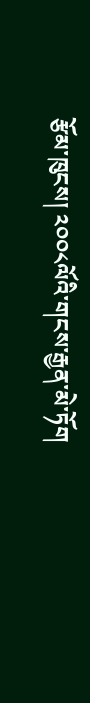རྩོམ་ཁུངས། ༢༠༠༨ལོའི་གངས་རྒྱན་མེ་ཏོག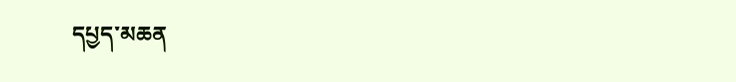དཔྱད་མཆན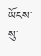ཡོངས་སུ་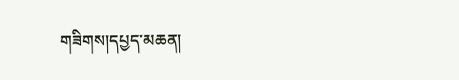གཟིགས།དཔྱད་མཆན།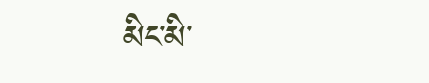མིང་མི་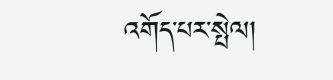འགོད་པར་སྤེལ།